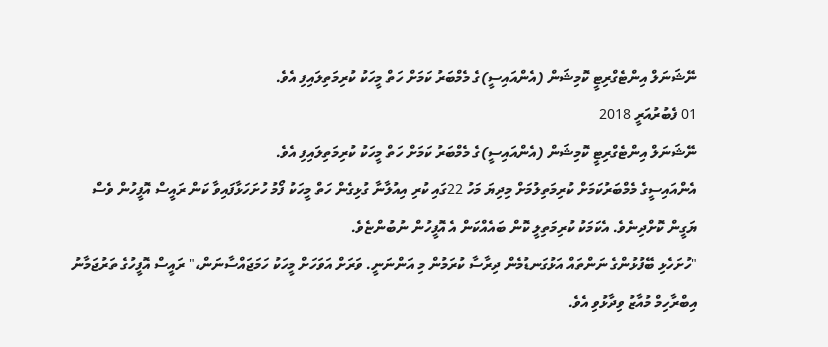ނޭޝަނަލް އިންޓެގްރިޓީ ކޮމިޝަން (އެންއައިސީ)ގެ މެމްބަރު ކަމަށް ހަތް މީހަކު ކުރިމަތިލައިފި އެވެ.
01 ފެބުރުއަރީ 2018
ނޭޝަނަލް އިންޓެގްރިޓީ ކޮމިޝަން (އެންއައިސީ)ގެ މެމްބަރު ކަމަށް ހަތް މީހަކު ކުރިމަތިލައިފި އެވެ.
އެންއައިސީގެ މެމްބަރުކަމަށް ކުރިމަތިލުމަށް މިދިޔަ މަހު 22ގައި ކުރި އިއުލާނާ ގުޅިގެން ހަތް މީހަކު ފޯމު ހުށަހަޅާފައިވާ ކަން ރައީސް އޮފީހުން ވެސް ޔަގީން ކޮށްދިނެވެ. އެކަމަކު ކުރިމަތިލީ ކޮން ބައެއްކަން އެ އޮފީހުން ނުބުންޏެވެ.
"ހުށަހެޅި ބޭފުޅުންގެ ނަންތައް އަޅުގަނޑުމެން ދިރާސާ ކުރަމުން މި އަންނަނީ. ވަރަށް އަވަހަށް މީހަކު ހަމަޖައްސާނަން،" ރައީސް އޮފީހުގެ ތަރުޖަމާނު އިބްރާހިމް މުއާޒު ވިދާޅުވި އެވެ.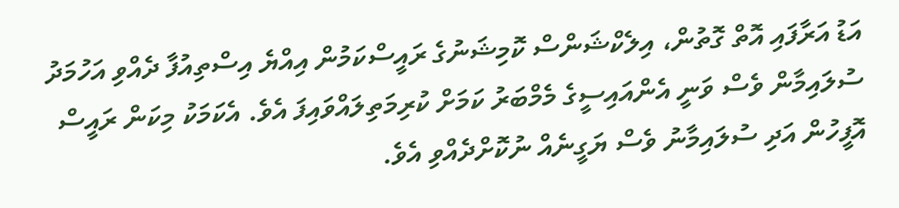އަޑު އަރާފައި އޮތް ގޮތުން، އިލެކްޝަންސް ކޮމިޝަނުގެ ރައީސްކަމުން އިއްޔެ އިސްތިއުފާ ދެއްވި އަހުމަދު ސުލައިމާން ވެސް ވަނީ އެންއައިސީގެ މެމްބަރު ކަމަށް ކުރިމަތިލައްވައިފަ އެވެ. އެކަމަކު މިކަން ރައީސް އޮފީހުން އަދި ސުލައިމާނު ވެސް ޔަގީނެއް ނުކޮށްދެއްވި އެވެ.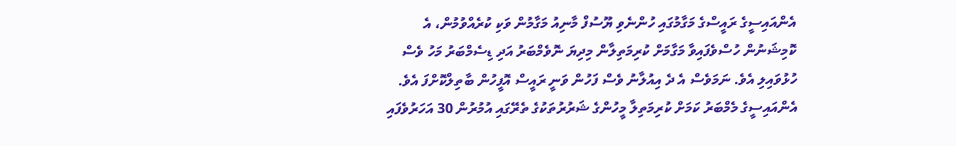އެންއައިސީގެ ރައީސްގެ މަގާމުގައި ހުންނެވި ޔޫސުފް މާނިއު މަގާމުން ވަކި ކުރެއްވުމުން، އެ ކޮމިޝަނުން ހުސްވެފައިވާ މަގާމަށް ކުރިމަތިލާން މިދިޔަ ނޮވެމްބަރު އަދި ޑިސެމްބަރު މަހު ވެސް ހުޅުވައިލި އެވެ. ނަމަވެސް އެ ދެ އިއުލާނު ވެސް ފަހުން ވަނީ ރައީސް އޮފީހުން ބާތިލްކޮށްފަ އެވެ.
އެންއައިސީގެ މެމްބަރު ކަމަށް ކުރިމަތިލާ މީހުންގެ ޝަރުރުތަކުގެ ތެރޭގައި އުމުރުން 30 އަހަރުވެފައި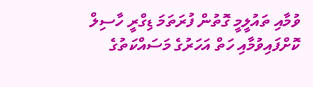ވުމާއި ތައުލީމީ ގޮތުން ފުރަތަމަ ޑިގްރީ ހާސިލް ކޮށްފައިވުމާއި ހަތް އަހަރުގެ މަސައްކަތުގެ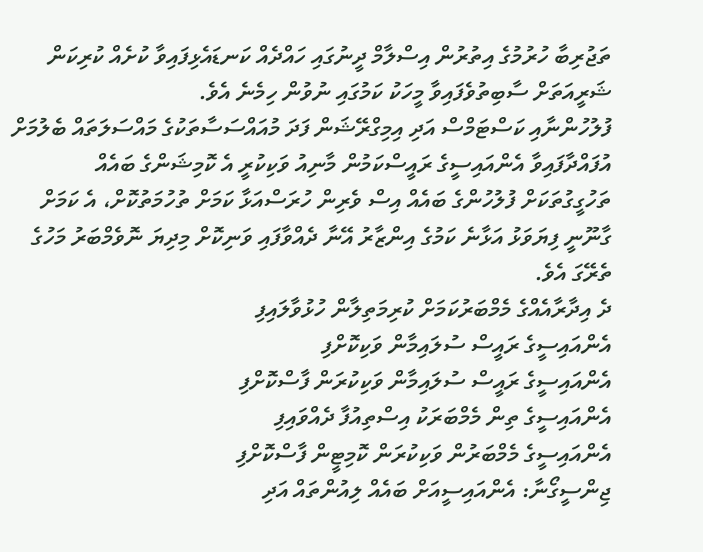ތަޖުރިބާ ހުރުމުގެ އިތުރުން އިސްލާމް ދީނުގައި ހައްދެއް ކަނޑައެޅިފައިވާ ކުށެއް ކުރިކަން ޝަރީއަތަށް ސާބިތުވެފައިވާ މީހަކު ކަމުގައި ނުވުން ހިމެނެ އެވެ.
ފުލުހުންނާއި ކަސްޓަމްސް އަދި އިމިގްރޭޝަން ފަދަ މުއައްސަސާތަކުގެ މައްސަލަތައް ބެލުމަށް އުފައްދާފައިވާ އެންއައިސީގެ ރައީސްކަމުން މާނިއު ވަކިކުރީ އެ ކޮމިޝަންގެ ބައެއް ތަހުގީގުތަކަށް ފުލުހުންގެ ބައެއް އިސް ވެރިން ހުރަސްއަޅާ ކަމަށް ތުހުމަތުކޮށް، އެ ކަމަށް ގާނޫނީ ފިޔަވަޅު އަޅާނެ ކަމުގެ އިންޒާރު އޭނާ ދެއްވާފައި ވަނިކޮށް މިދިޔަ ނޮވެމްބަރު މަހުގެ ތެރޭގަ އެވެ.
ދެ އިދާރާއެއްގެ މެމްބަރުކަމަށް ކުރިމަތިލާން ހުޅުވާލައިފި
އެންއައިސީގެ ރައީސް ސުލައިމާން ވަކިކޮށްފި
އެންއައިސީގެ ރައީސް ސުލައިމާން ވަކިކުރަން ފާސްކޮށްފި
އެންއައިސީގެ ތިން މެމްބަރަކު އިސްތިއުފާ ދެއްވައިފި
އެންއައިސީގެ މެމްބަރުން ވަކިކުރަން ކޮމިޓީން ފާސްކޮށްފި
ޖިންސީގޯނާ: އެންއައިސީއަށް ބައެއް ލިއުންތައް އަދި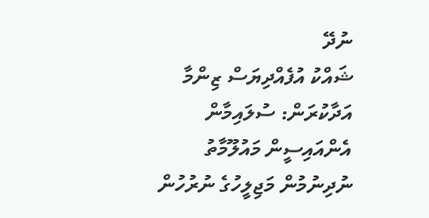ނުދޭ
ޝައްކު އުފެއްދިޔަސް ޒިންމާ އަދާކުރަން: ސުލައިމާން
އެންއައިސީން މައުލޫމާތު ނުދިނުމުން މަޖިލީހުގެ ނުރުހުން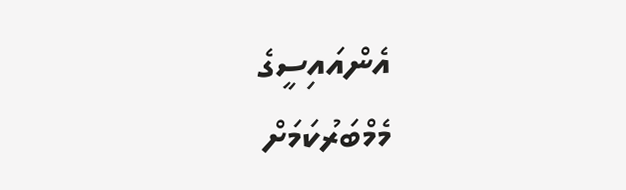އެންއައިސީގެ މެމްބަރުކަމަށް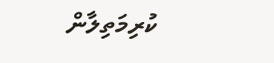ކުރިމަތިލާން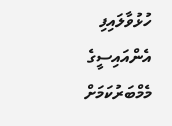ހުޅުވާލައިފި
އެންއައިސީގެ މެމްބަރުކަމަށް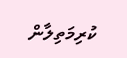ކުރިމަތިލާން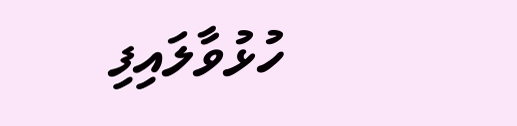ހުޅުވާލައިފި